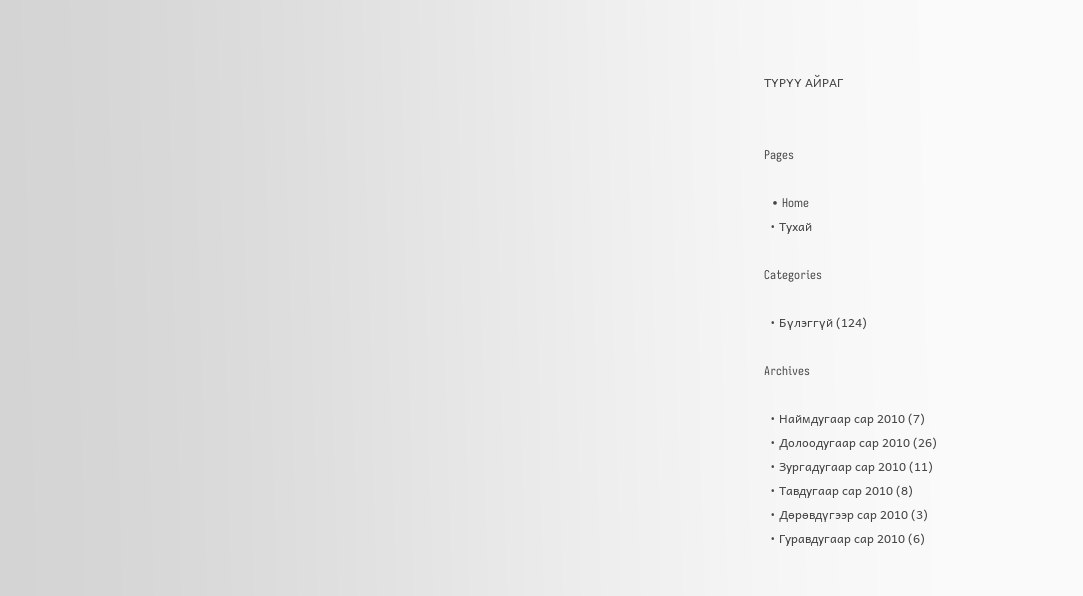ТҮРҮҮ АЙРАГ


Pages

  • Home
  • Тухай

Categories

  • Бүлэггүй (124)

Archives

  • Наймдугаар сар 2010 (7)
  • Долоодугаар сар 2010 (26)
  • Зургадугаар сар 2010 (11)
  • Тавдугаар сар 2010 (8)
  • Дөрөвдүгээр сар 2010 (3)
  • Гуравдугаар сар 2010 (6)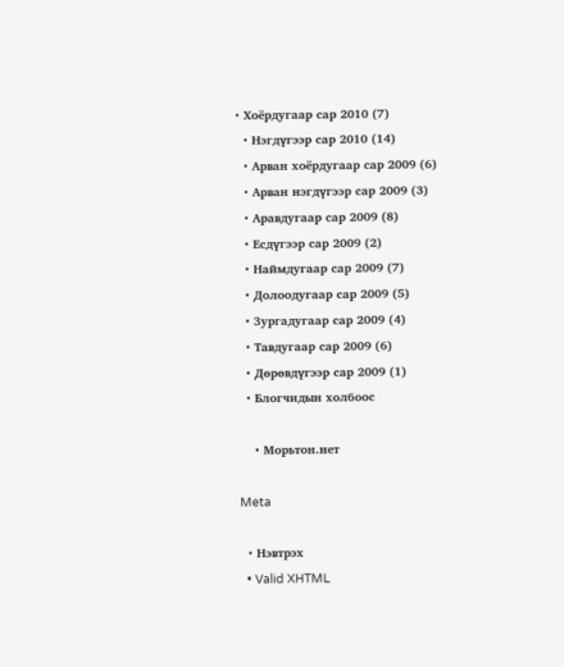• Хоёрдугаар сар 2010 (7)
  • Нэгдүгээр сар 2010 (14)
  • Арван хоёрдугаар сар 2009 (6)
  • Арван нэгдүгээр сар 2009 (3)
  • Аравдугаар сар 2009 (8)
  • Есдүгээр сар 2009 (2)
  • Наймдугаар сар 2009 (7)
  • Долоодугаар сар 2009 (5)
  • Зургадугаар сар 2009 (4)
  • Тавдугаар сар 2009 (6)
  • Дөрөвдүгээр сар 2009 (1)
  • Блогчидын холбоос

    • Морьтон.нет

Meta

  • Нэвтрэх
  • Valid XHTML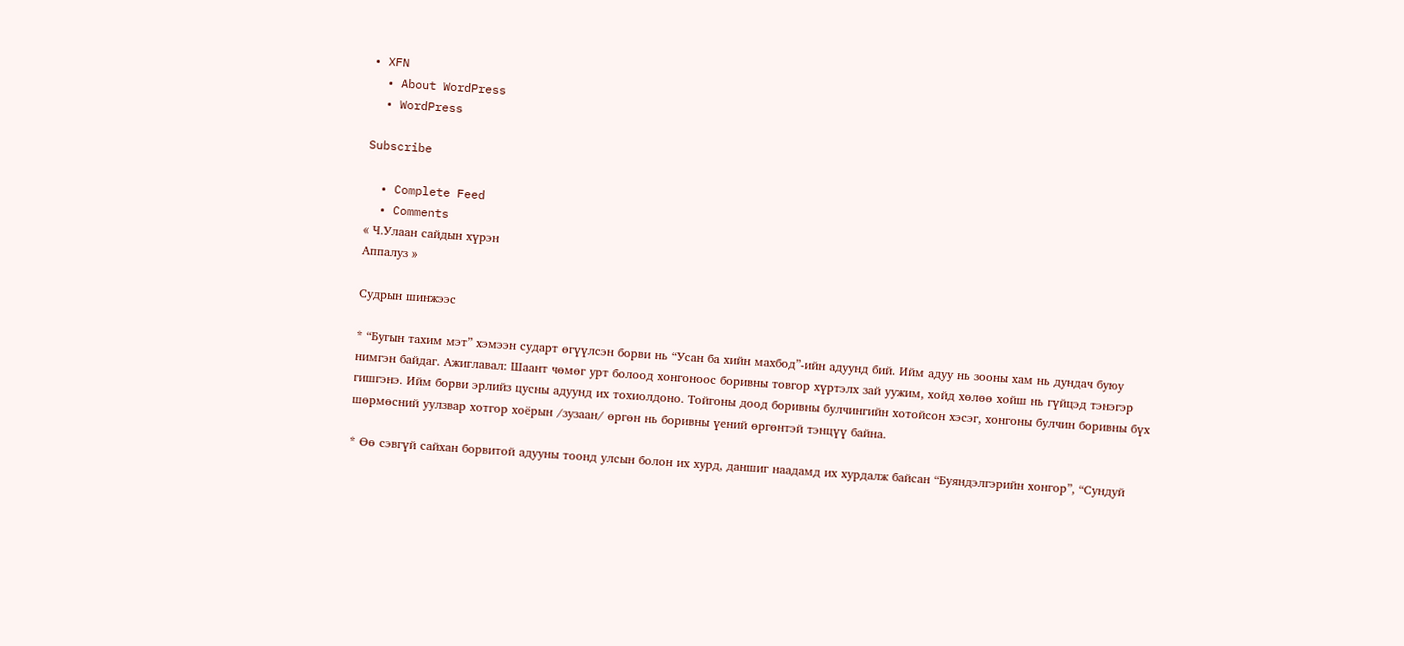• XFN
  • About WordPress
  • WordPress

Subscribe

  • Complete Feed
  • Comments
« Ч.Улаан сайдын хүрэн
Аппалуз »

Судрын шинжээс

* “Бугын тахим мэт” хэмээн сударт өгүүлсэн борви нь “Усан ба хийн махбод”-ийн адуунд бий. Ийм адуу нь зооны хам нь дундач буюу нимгэн байдаг. Ажиглавал: Шаант чөмөг урт болоод хонгоноос боривны товгор хүртэлх зай уужим, хойд хөлөө хойш нь гүйцэд тэнэгэр гишгэнэ. Ийм борви эрлийз цусны адуунд их тохиолдоно. Тойгоны доод боривны булчингийн хотойсон хэсэг, хонгоны булчин боривны бүх шөрмөсний уулзвар хотгор хоёрын /зузаан/ өргөн нь боривны үений өргөнтэй тэнцүү байна.

* Өө сэвгүй сайхан борвитой адууны тоонд улсын болон их хурд, даншиг наадамд их хурдалж байсан “Буяндэлгэрийн хонгор”, “Сундуй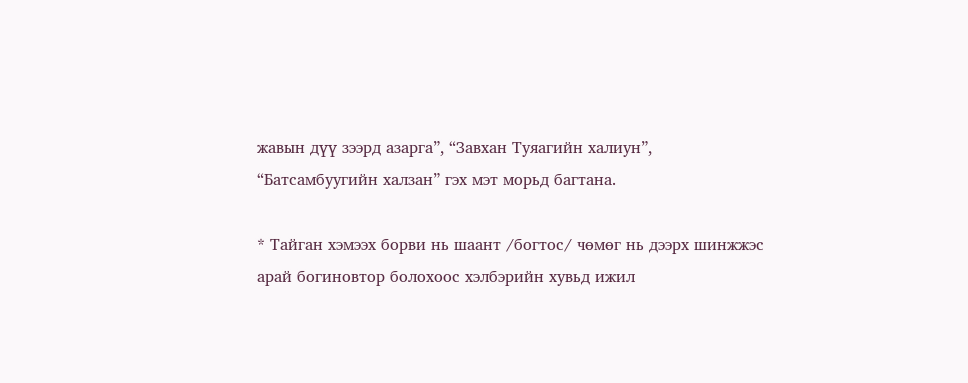жавын дүү зээрд азарга”, “Завхан Туяагийн халиун”, “Батсамбуугийн халзан” гэх мэт морьд багтана.

* Тайган хэмээх борви нь шаант /богтос/ чөмөг нь дээрх шинжжэс арай богиновтор болохоос хэлбэрийн хувьд ижил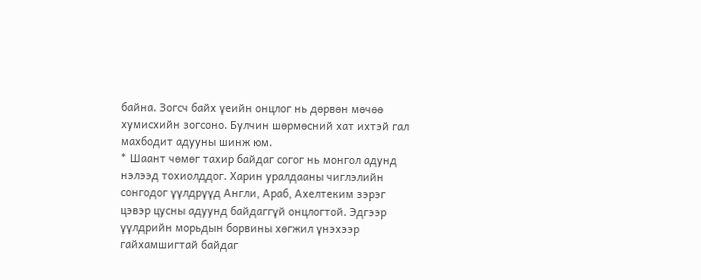байна. Зогсч байх үеийн онцлог нь дөрвөн мөчөө хумисхийн зогсоно. Булчин шөрмөсний хат ихтэй гал махбодит адууны шинж юм.
* Шаант чөмөг тахир байдаг согог нь монгол адунд нэлээд тохиолддог. Харин уралдааны чиглэлийн сонгодог үүлдрүүд Англи, Араб, Ахелтеким зэрэг цэвэр цусны адуунд байдаггүй онцлогтой. Эдгээр үүлдрийн морьдын борвины хөгжил үнэхээр гайхамшигтай байдаг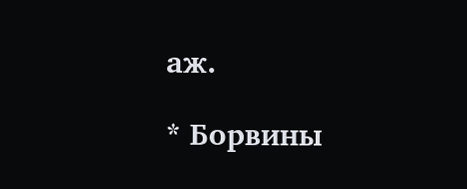аж.

* Борвины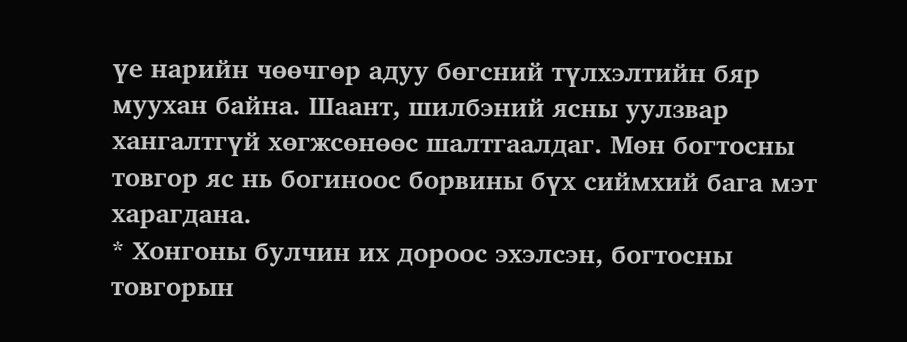үе нарийн чөөчгөр адуу бөгсний түлхэлтийн бяр муухан байна. Шаант, шилбэний ясны уулзвар хангалтгүй хөгжсөнөөс шалтгаалдаг. Мөн богтосны товгор яс нь богиноос борвины бүх сиймхий бага мэт харагдана.
* Хонгоны булчин их дороос эхэлсэн, богтосны товгорын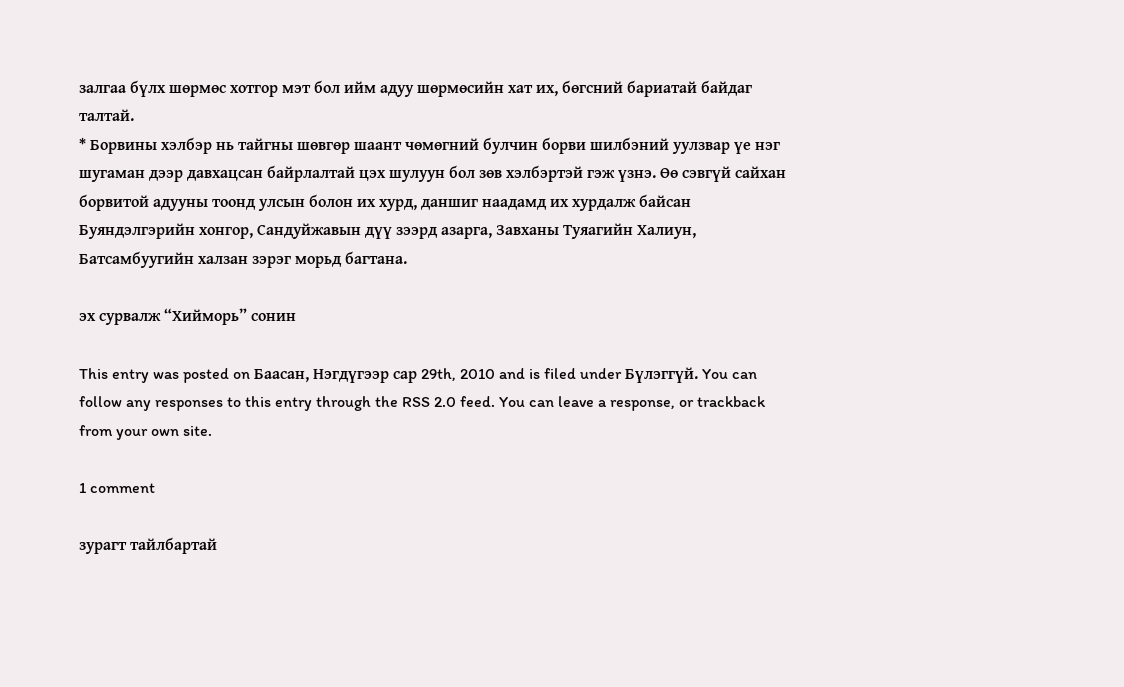залгаа бүлх шөрмөс хотгор мэт бол ийм адуу шөрмөсийн хат их, бөгсний бариатай байдаг талтай.
* Борвины хэлбэр нь тайгны шөвгөр шаант чөмөгний булчин борви шилбэний уулзвар үе нэг шугаман дээр давхацсан байрлалтай цэх шулуун бол зөв хэлбэртэй гэж үзнэ. Өө сэвгүй сайхан борвитой адууны тоонд улсын болон их хурд, даншиг наадамд их хурдалж байсан Буяндэлгэрийн хонгор, Сандуйжавын дүү зээрд азарга, Завханы Туяагийн Халиун, Батсамбуугийн халзан зэрэг морьд багтана.

эх сурвалж “Хийморь” сонин

This entry was posted on Баасан, Нэгдүгээр сар 29th, 2010 and is filed under Бүлэггүй. You can follow any responses to this entry through the RSS 2.0 feed. You can leave a response, or trackback from your own site.

1 comment

зурагт тайлбартай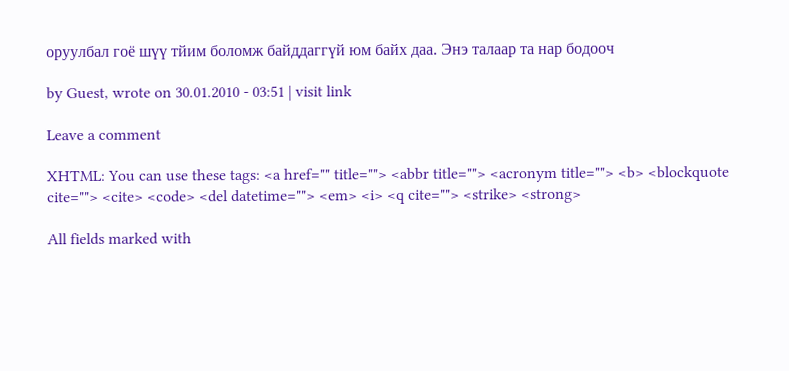оруулбал гоё шүү тйим боломж байддаггүй юм байх даа. Энэ талаар та нар бодооч

by Guest, wrote on 30.01.2010 - 03:51 | visit link

Leave a comment

XHTML: You can use these tags: <a href="" title=""> <abbr title=""> <acronym title=""> <b> <blockquote cite=""> <cite> <code> <del datetime=""> <em> <i> <q cite=""> <strike> <strong>

All fields marked with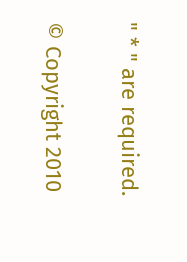" * " are required.

© Copyright 2010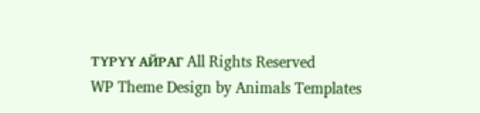ТҮРҮҮ АЙРАГ All Rights Reserved
WP Theme Design by Animals Templates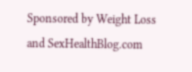Sponsored by Weight Loss and SexHealthBlog.com